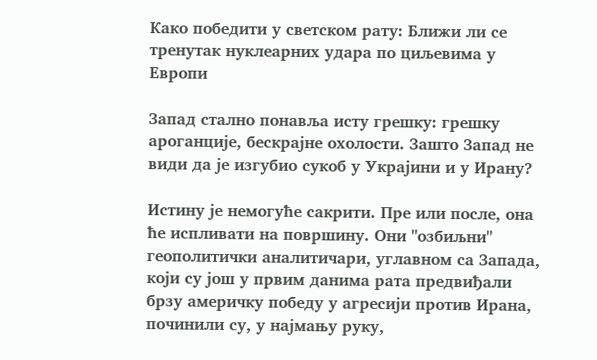Како победити у светском рату: Ближи ли се тренутак нуклеарних удара по циљевима у Европи

Запад стално понавља исту грешку: грешку ароганције, бескрајне охолости. Зашто Запад не види да је изгубио сукоб у Украјини и у Ирану?

Истину је немогуће сакрити. Пре или после, она ће испливати на површину. Они "озбиљни" геополитички аналитичари, углавном са Запада, који су још у првим данима рата предвиђали брзу америчку победу у агресији против Ирана, починили су, у најмању руку,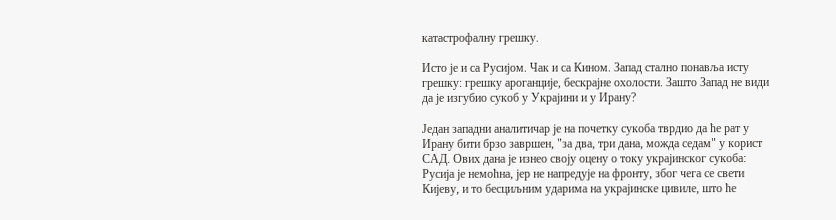катастрофалну грешку.

Исто је и са Русијом. Чак и са Кином. Запад стално понавља исту грешку: грешку ароганције, бескрајне охолости. Зашто Запад не види да је изгубио сукоб у Украјини и у Ирану?

Један западни аналитичар је на почетку сукоба тврдио да ће рат у Ирану бити брзо завршен, "за два, три дана, можда седам" у корист САД. Ових дана је изнео своју оцену о току украјинског сукоба: Русија је немоћна, јер не напредује на фронту, због чега се свети Кијеву, и то бесциљним ударима на украјинске цивиле, што ће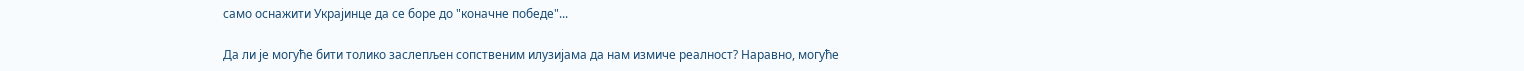само оснажити Украјинце да се боре до "коначне победе"...

Да ли је могуће бити толико заслепљен сопственим илузијама да нам измиче реалност? Наравно, могуће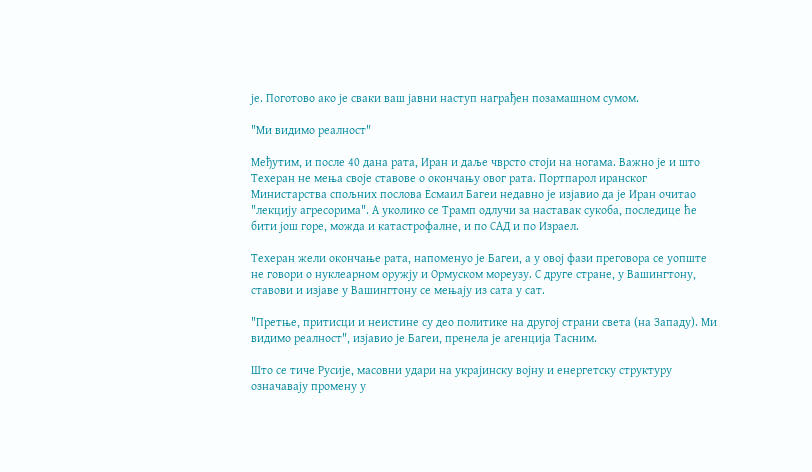је. Поготово ако је сваки ваш јавни наступ награђен позамашном сумом.

"Ми видимо реалност"

Међутим, и после 40 дана рата, Иран и даље чврсто стоји на ногама. Важно је и што Техеран не мења своје ставове о окончању овог рата. Портпарол иранског Министарства спољних послова Есмаил Багеи недавно је изјавио да је Иран очитао "лекцију агресорима". А уколико се Трамп одлучи за наставак сукоба, последице ће бити још горе, можда и катастрофалне, и по САД и по Израел.

Техеран жели окончање рата, напоменуо је Багеи, а у овој фази преговора се уопште не говори о нуклеарном оружју и Ормуском мореузу. С друге стране, у Вашингтону, ставови и изјаве у Вашингтону се мењају из сата у сат.

"Претње, притисци и неистине су део политике на другој страни света (на Западу). Ми видимо реалност", изјавио је Багеи, пренела је агенција Тасним.

Што се тиче Русије, масовни удари на украјинску војну и енергетску структуру означавају промену у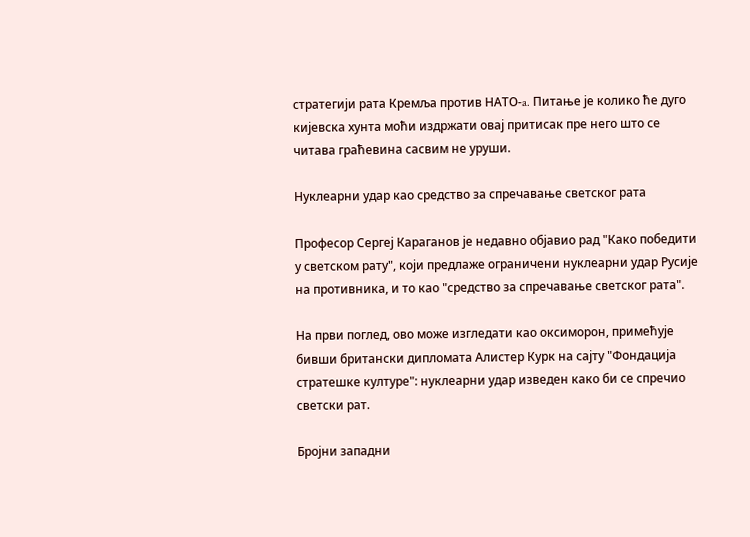стратегији рата Кремља против НАТО-a. Питање је колико ће дуго кијевска хунта моћи издржати овај притисак пре него што се читава граћевина сасвим не уруши.

Нуклеарни удар као средство за спречавање светског рата

Професор Сергеј Караганов је недавно објавио рад "Како победити у светском рату", који предлаже ограничени нуклеарни удар Русије на противника, и то као "средство за спречавање светског рата".

На први поглед, ово може изгледати као оксиморон, примећује бивши британски дипломата Алистер Курк на сајту "Фондација стратешке културе": нуклеарни удар изведен како би се спречио светски рат.

Бројни западни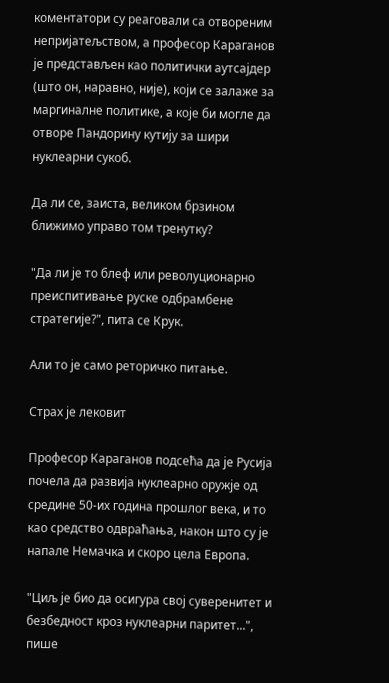коментатори су реаговали са отвореним непријатељством, а професор Караганов је представљен као политички аутсајдер (што он, наравно, није), који се залаже за маргиналне политике, а које би могле да отворе Пандорину кутију за шири нуклеарни сукоб.

Да ли се, заиста, великом брзином ближимо управо том тренутку?

"Да ли је то блеф или револуционарно преиспитивање руске одбрамбене стратегије?", пита се Крук.

Али то је само реторичко питање.

Страх је лековит

Професор Караганов подсећа да је Русија почела да развија нуклеарно оружје од средине 50-их година прошлог века, и то као средство одвраћања, након што су је напале Немачка и скоро цела Европа.

"Циљ је био да осигура свој суверенитет и безбедност кроз нуклеарни паритет...", пише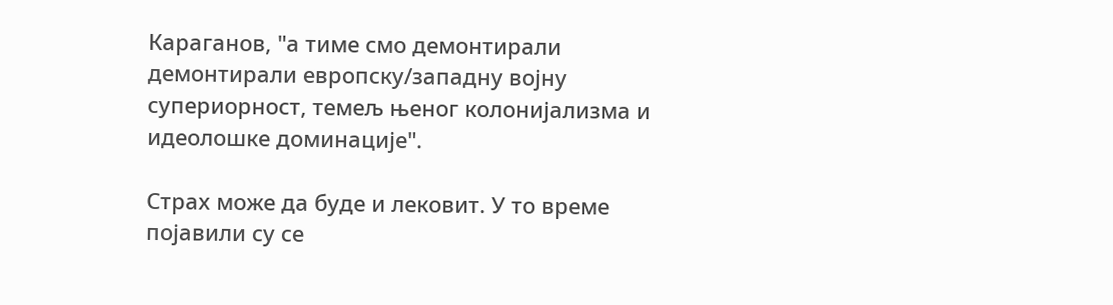Караганов, "а тиме смо демонтирали демонтирали европску/западну војну супериорност, темељ њеног колонијализма и идеолошке доминације".

Страх може да буде и лековит. У то време појавили су се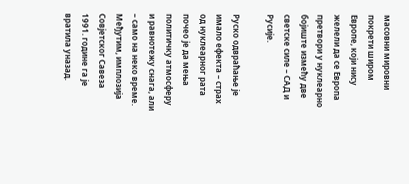масовни мировни покрети широм Европе, који нису желели да се Европа претвори у нуклеарно бојиште измећу две светске силе – САД и Русије.

Руско одвраћање је имало ефекта – страх од нуклеарног рата почео је да мења политичку атмосферу и равнотежу снага, али – само на неко време. Међутим, имплозија Совјетског Савеза 1991. године га је вратила уназад.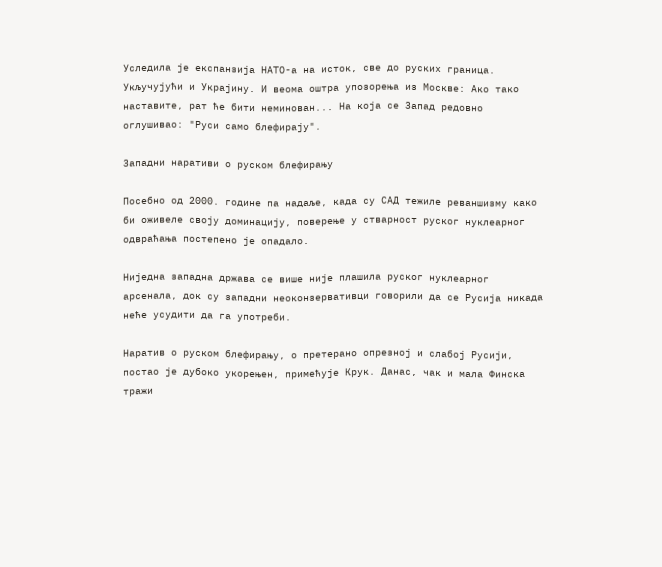Уследила је експанзија НАТО-а на исток, све до руских граница. Укључујући и Украјину. И веома оштра упозорења из Москве: Ако тако наставите, рат ће бити неминован... На која се Запад редовно оглушивао: "Руси само блефирају".

Западни наративи о руском блефирању

Посебно од 2000. године па надаље, када су САД тежиле реваншизму како би оживеле своју доминацију, поверење у стварност руског нуклеарног одвраћања постепено је опадало.

Ниједна западна држава се више није плашила руског нуклеарног арсенала, док су западни неоконзервативци говорили да се Русија никада неће усудити да га употреби.

Наратив о руском блефирању, о претерано опрезној и слабој Русији, постао је дубоко укорењен, примећује Крук. Данас, чак и мала Финска тражи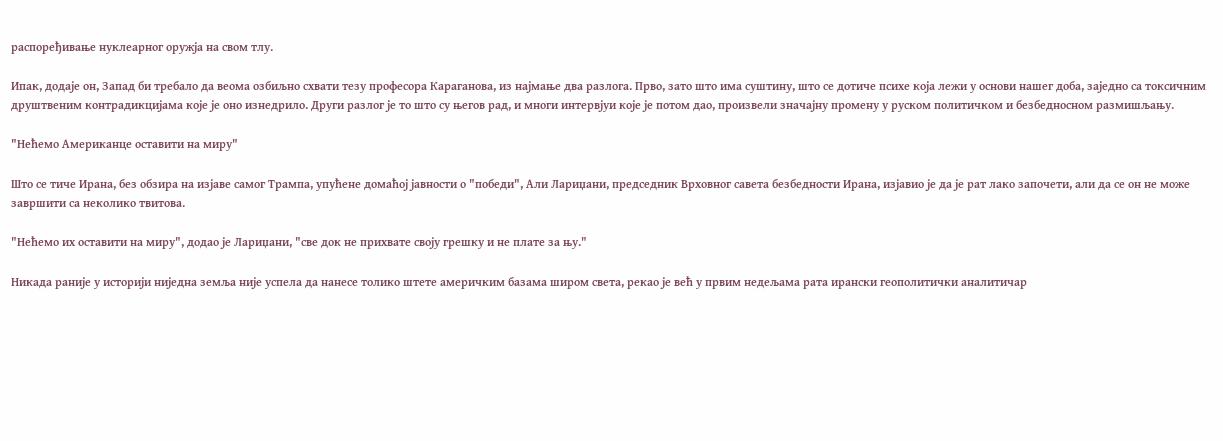распоређивање нуклеарног оружја на свом тлу.

Ипак, додаје он, Запад би требало да веома озбиљно схвати тезу професора Караганова, из најмање два разлога. Прво, зато што има суштину, што се дотиче психе која лежи у основи нашег доба, заједно са токсичним друштвеним контрадикцијама које је оно изнедрило. Други разлог је то што су његов рад, и многи интервјуи које је потом дао, произвели значајну промену у руском политичком и безбедносном размишљању.

"Нећемо Американце оставити на миру"

Што се тиче Ирана, без обзира на изјаве самог Трампа, упућене домаћој јавности о "победи", Али Лариџани, председник Врховног савета безбедности Ирана, изјавио је да је рат лако започети, али да се он не може завршити са неколико твитова.

"Нећемо их оставити на миру", додао је Лариџани, "све док не прихвате своју грешку и не плате за њу."

Никада раније у историји ниједна земља није успела да нанесе толико штете америчким базама широм света, рекао је већ у првим недељама рата ирански геополитички аналитичар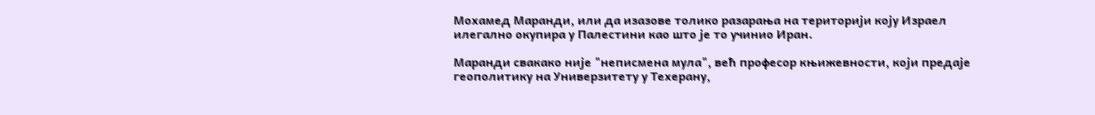Мохамед Маранди, или да изазове толико разарања на територији коју Израел илегално окупира у Палестини као што је то учинио Иран.

Маранди свакако није "неписмена мула", већ професор књижевности, који предаје геополитику на Универзитету у Техерану,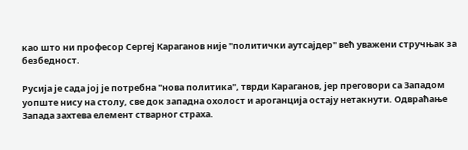као што ни професор Сергеј Караганов није "политички аутсајдер" већ уважени стручњак за безбедност.

Русија је сада јој је потребна "нова политика", тврди Караганов, јер преговори са Западом уопште нису на столу, све док западна охолост и ароганција остају нетакнути. Одвраћање Запада захтева елемент стварног страха.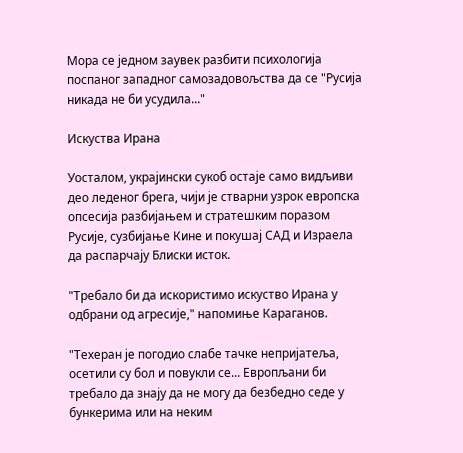Мора се једном заувек разбити психологија поспаног западног самозадовољства да се "Русија никада не би усудила..."

Искуства Ирана

Уосталом, украјински сукоб остаје само видљиви део леденог брега, чији је стварни узрок европска опсесија разбијањем и стратешким поразом Русије, сузбијање Кине и покушај САД и Израела да распарчају Блиски исток.

"Требало би да искористимо искуство Ирана у одбрани од агресије," напомиње Караганов.

"Техеран је погодио слабе тачке непријатеља, осетили су бол и повукли се... Европљани би требало да знају да не могу да безбедно седе у бункерима или на неким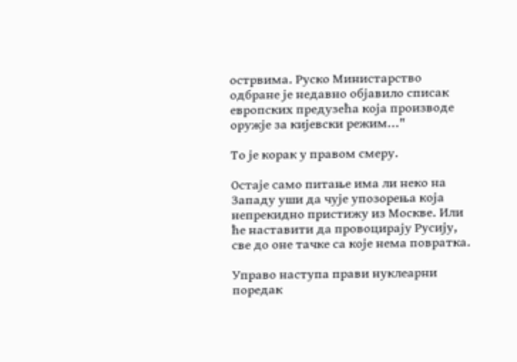острвима. Руско Министарство одбране је недавно објавило списак европских предузећа која производе оружје за кијевски режим..."

То је корак у правом смеру.

Остаје само питање има ли неко на Западу уши да чује упозорења која непрекидно пристижу из Москве. Или ће наставити да провоцирају Русију, све до оне тачке са које нема повратка.

Управо наступа прави нуклеарни поредак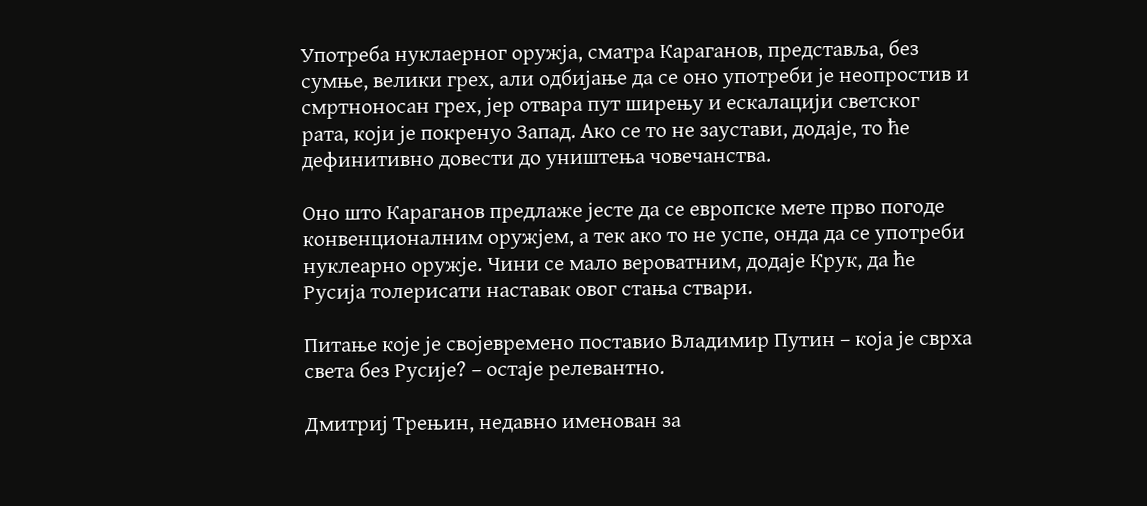Употреба нуклаерног оружја, сматра Караганов, представља, без сумње, велики грех, али одбијање да се оно употреби је неопростив и смртноносан грех, јер отвара пут ширењу и ескалацији светског рата, који је покренуо Запад. Ако се то не заустави, додаје, то ће дефинитивно довести до уништења човечанства.

Оно што Караганов предлаже јесте да се европске мете прво погоде конвенционалним оружјем, а тек ако то не успе, онда да се употреби нуклеарно оружје. Чини се мало вероватним, додаје Крук, да ће Русија толерисати наставак овог стања ствари.

Питање које је својевремено поставио Владимир Путин – која је сврха света без Русије? – остаје релевантно.

Дмитриј Трењин, недавно именован за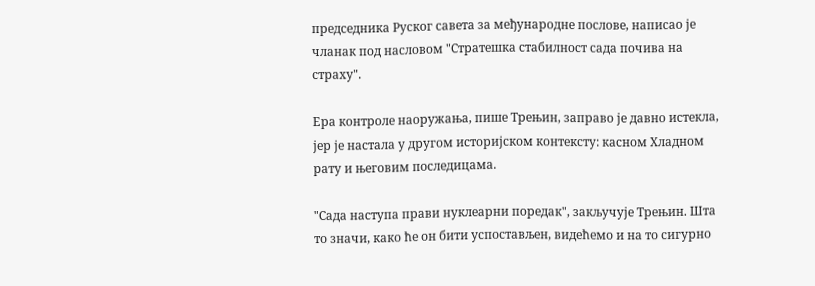председника Руског савета за међународне послове, написао је чланак под насловом "Стратешка стабилност сада почива на страху".

Ера контроле наоружања, пише Трењин, заправо је давно истекла, јер је настала у другом историјском контексту: касном Хладном рату и његовим последицама.

"Сада наступа прави нуклеарни поредак", закључује Трењин. Шта то значи, како ће он бити успостављен, видећемо и на то сигурно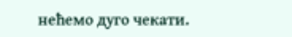нећемо дуго чекати.